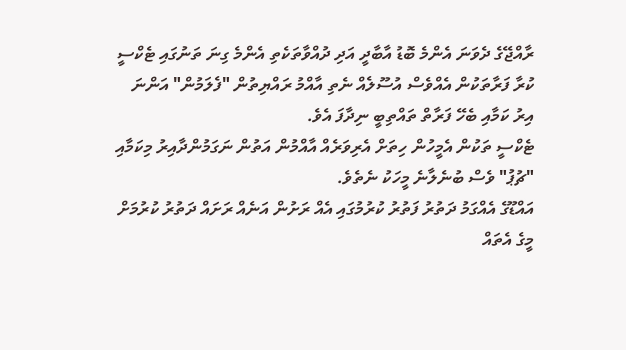ރާއްޖޭގެ ދެވަނަ އެންމެ ބޮޑު އާބާދީ އަދި ދުއްވާތަކެތި އެންމެ ގިނަ ތަނުގައި ޓެކްސީ ކުރާ ފަރާތަކުން އެއްވެސް އުސޫލެއް ނެތި އާއްމު ރައްޔިތުން "ފެލަމުން" އަންނަ އިރު ކަމާއި ބެހޭ ފަރާތް ތައްތިބީ ނިދާފަ އެވެ.
ޓެކްސީ ތަކުން އެމީހުން ހިތަށް އެރިވަރެއް އާއްމުން އަތުން ނަގަމުންދާއިރު މިކަމާއި "ޗުޕު" ވެސް ބުނެލާނެ މީހަކު ނެތެވެ.
އައްޑޫގެ އެއްގަމު ދަތުރު ފަތުރު ކުރުމުގައި އެއް ރަށުން އަނެއް ރަށައް ދަތުރު ކުރުމަށް މީގެ އެތައް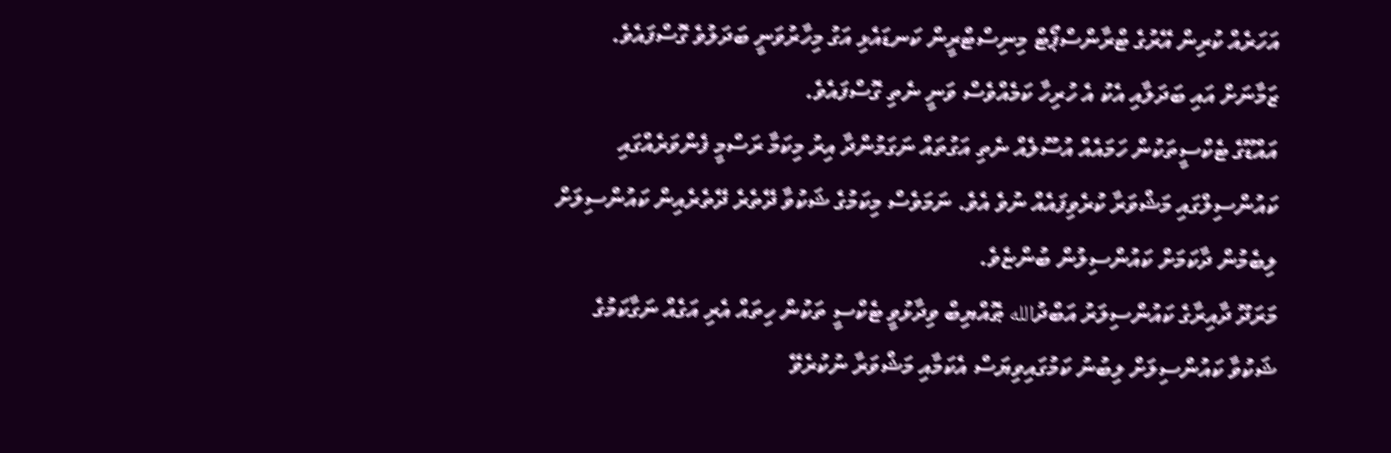އަހަރެއް ކުރިން އޭރުގެ ޓްރާންސްޕޯޓް މިނިސްޓްރީން ކަނޑައެޅި އަގު މިހާރުވަނީ ބަދަލުވެ ގޮސްފައެވެ. ޒަމާނަށް އައި ބަދަލާއި އެކު އެ ހުރިހާ ކަމެއްވެސް ވަނީ ނެތި ގޮސްފައެވެ.
އައްޑޫގެ ޓެކްސީތަކުން ހަމައެއް އުސޫލެއް ނެތި އަގުތައް ނަގަމުންދާ އިރު މިކަމާ ރަސްމީ ފެންވަރެއްގައި ކައުންސިލްގައި މަޝްވަރާ ކުރެވިފައެއް ނުވެ އެވެ. ނަމަވެސް މިކަމުގެ ޝަކުވާ ދޭތެރެ ދޭތެރެއިން ކައުންސިލަށް ލިބެމުން ދާކަމަށް ކައުންސިލުން ބުންޏެވެ.
މަރަދޫ ދާއިރާގެ ކައުންސިލަރު އަބްދުالله ޠޮއްޔިބް ވިދާޅުވީ ޓެކްސީ ތަކުން ހިތައް އެރި އަގެއް ނަގާކަމުގެ ޝަކުވާ ކައުންސިލަށް ލިބުނު ކަމުގައިވިޔަސް އެކަމާއި މަޝްވަރާ ނުކުރެވޭ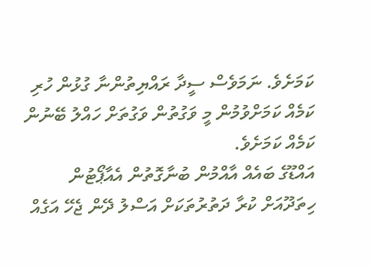ކަމަށެވެ. ނަމަވެސް ސީދާ ރައްޔިތުންނާ ގުޅުން ހުރި ކަމެއް ކަމަށްވުމުން މީ ވަގުތުން ވަގުތަށް ހައްލު ބޭނުން ކަމެއް ކަމަށެވެ.
އައްޑޫގެ ބައެއް އާއްމުން ބުނާގޮތުން އެއާޕޯޓުން ހިތަދޫއަށް ކުރާ ދަތުރުތަކަށް އަސްލު ދޭން ޖެހޭ އަގެއް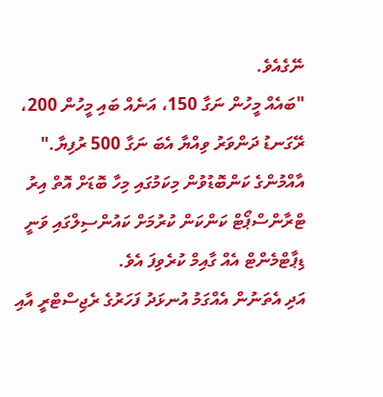ނޭގެއެވެ.
"ބައެއް މީހުން ނަގާ 150، އަނެއް ބައި މީހުން 200، ރޭގަނޑު ދަންވަރު ވިއްޔާ އެބަ ނަގާ 500 ރުފިޔާ."
އާއްމުންގެ ކަންބޮޑުވުން މިކަމުގައި މިހާ ބޮޑަށް އޮތް އިރު ޓްރާންސްޕޯޓް ކަންކަން ކުރުމަށް ކައުންސިލްގައި ވަނީ ޑިޕާޓްމެންޓް އެއް ގާއިމް ކުރެވިފަ އެވެ.
އަދި އެތަނުން އެއްގަމު އުނޅަދު ފަހަރުގެ ރެޖިސްޓްރީ އާއި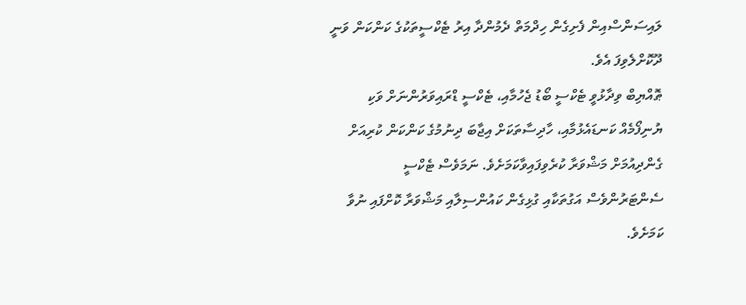ލައިސަންސްއިން ފެށިގެން ހިދްމަތް ދެމުންދާ އިރު ޓެކްސީތަކުގެ ކަންކަން ވަނީ ދޫކޮށްލެވިފަ އެވެ.
ޠޮއްޔިބް ވިދާޅުވީ ޓެކްސީ ބޯޑު ޖެހުމާއި، ޓެކްސީ ޑްރައިވަރުންނަށް ވަކި ޔުނިފޯމެއް ކަނޑައެޅުމާއި، ހާދިސާތަކަށް އިޖާބަ ދިނުމުގެ ކަންކަން ކުރިއަށް ގެންދިއުމަށް މަޝްވަރާ ކުރެވިފައިވާކަމަށެވެ. ނަމަވެސް ޓެކްސީ ސެންޓަރުންވެސް އަގުތަކާއި ގުޅިގެން ކައުންސިލާއި މަޝްވަރާ ކޮށްފައި ނުވާ ކަމަށެވެ.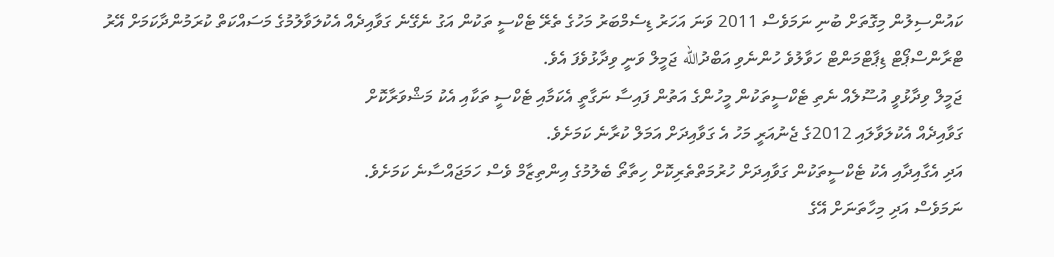ކައުންސިލުން މިގޮތަށް ބުނި ނަމަވެސް 2011 ވަނަ އަހަރު ޑިސެމްބަރު މަހުގެ ތެރޭ ޓެކްސީ ތަކުން އަގު ނެގޭނެ ގަވާއިދެއް އެކުލަވާލުމުގެ މަސައްކަތް ކުރަމުންދާކަމަށް އޭރު ޓްރާންސްޕޯޓް ޑިޕާޓްމަންޓް ހަވާލުވެ ހުންނެވި އަބްދުالله ޖަމީލް ވަނީ ވިދާޅުވެފަ އެވެ.
ޖަމީލް ވިދާޅުވީ އުސޫލެއް ނެތި ޓެކްސީތަކުން މީހުންގެ އަތުން ފައިސާ ނަގާތީ އެކަމާއި ޓެކްސީ ތަކާއި އެކު މަޝްވަރާކޮށް
ގަވާއިދެއް އެކުލަވާލައި 2012ގެ ޖެނުއަރީ މަހު އެ ގަވާއިދަށް އަމަލް ކުރާނެ ކަމަށެވެ.
އަދި އެގާއިދާއި އެކު ޓެކްސީތަކުން ގަވާއިދަށް ހުރުމަތްތެރިކޮށް ހިތާތޯ ބެލުމުގެ އިންތިޒާމް ވެސް ހަމަޖައްސާނެ ކަމަށެވެ.
ނަމަވެސް އަދި މިހާތަނަށް އޭގެ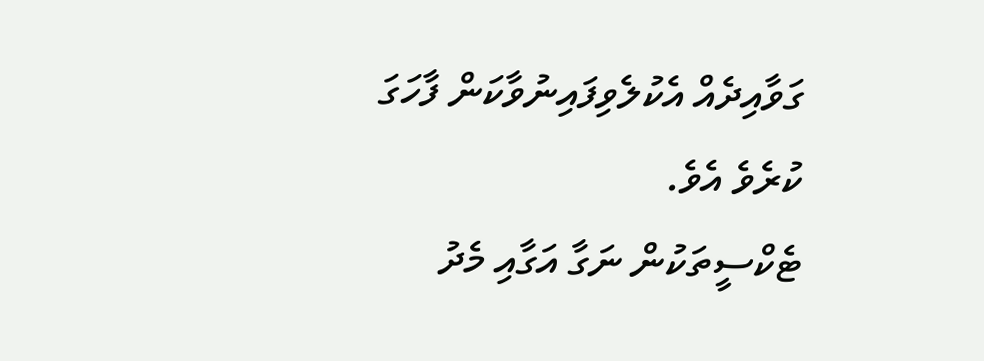ގަވާއިދެއް އެކުލެވިފައިނުވާކަން ފާހަގަ ކުރެވެ އެވެ.
ޓެކްސީތަކުން ނަގާ އަގާއި މެދު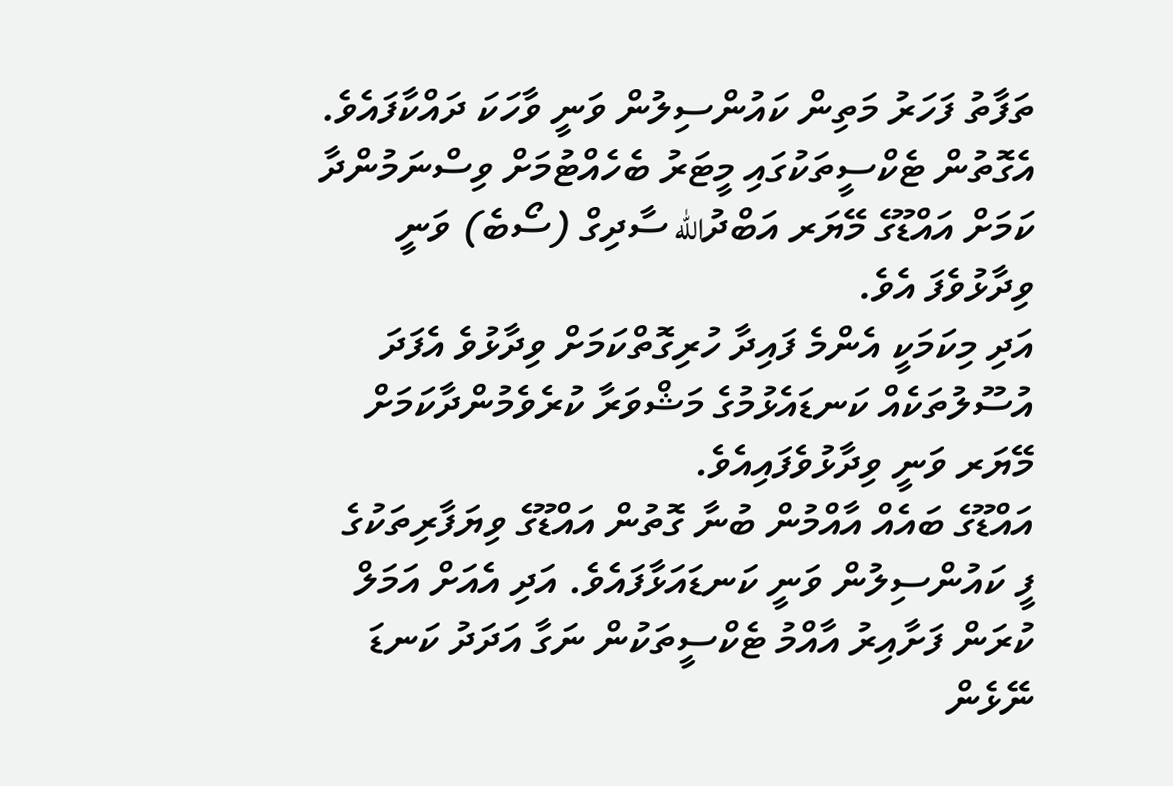ތަފާތު ފަހަރު މަތިން ކައުންސިލުން ވަނީ ވާހަކަ ދައްކާފައެވެ. އެގޮތުން ޓެކްސީތަކުގައި މީޓަރު ބެހެއްޓުމަށް ވިސްނަމުންދާ ކަމަށް އައްޑޫގެ މޭޔަރ އަބްދުالله ސާދިގް (ސޯބެ) ވަނީ ވިދާޅުވެފަ އެވެ.
އަދި މިކަމަކީ އެންމެ ފައިދާ ހުރިގޮތްކަމަށް ވިދާޅުވެ އެފަދަ އުސޫލުތަކެއް ކަނޑައެޅުމުގެ މަޝްވަރާ ކުރެވެމުންދާކަމަށް މޭޔަރ ވަނީ ވިދާޅުވެފައިއެވެ.
އައްޑޫގެ ބައެއް އާއްމުން ބުނާ ގޮތުން އައްޑޫގެ ވިޔަފާރިތަކުގެ ފީ ކައުންސިލުން ވަނީ ކަނޑައަޅާފައެވެ. އަދި އެއަށް އަމަލް ކުރަން ފަށާއިރު އާއްމު ޓެކްސީތަކުން ނަގާ އަދަދު ކަނޑަ ނޭޅެން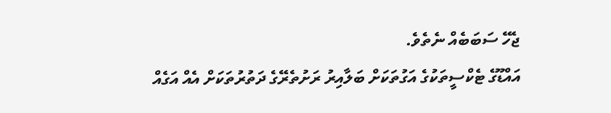ޖެހޭ ސަބަބެއް ނެތެވެ.
އައްޑޫގެ ޓެކްސީތަކުގެ އަގުތަކަށް ބަލާއިރު ރަށުތެރޭގެ ދަތުރުތަކަށް އެއް އަގެއް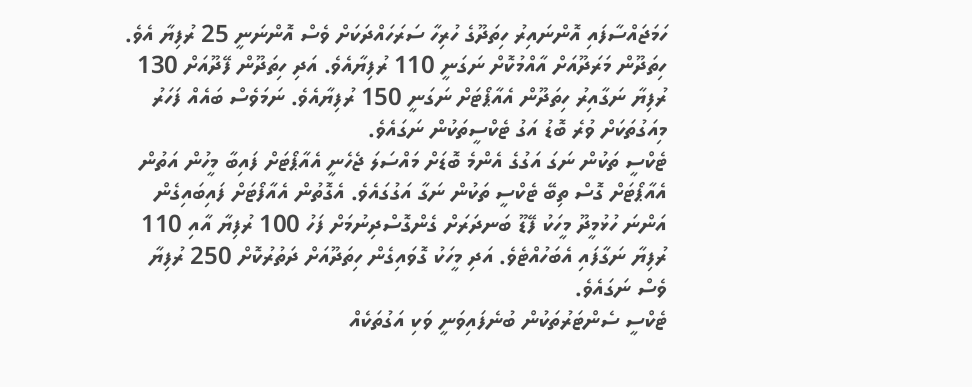ހަމަޖައްސާފައި އޮންނައިރު ހިތަދޫގެ ހުރިހާ ސަރަހައްދަކަށް ވެސް އޮންނަނީ 25 ރުފިޔާ އެވެ.
ހިތަދޫން މަރަދޫއަށް އާއްމުކޮށް ނަގަނީ 110 ރުފިޔާއެވެ. އަދި ހިތަދޫން ފޭދޫއަށް 130 ރުފިޔާ ނަގާއިރު ހިތަދޫން އެއާޕޯޓަށް ނަގަނީ 150 ރުފިޔާއެވެ. ނަމަވެސް ބައެއް ފަހަރު މިއަގުތަކަށް ވުރެ ބޮޑު އަގު ޓެކްސީތަކުން ނަގައެވެ.
ޓެކްސީ ތަކުން ނަގަ އަގުގެ އެންމެ ބޮޑަށް މައްސަލަ ޖެހެނީ އެއާޕޯޓަށް ފައިބާ މީހުން އަތުން އެއާޕޯޓަށް ގޮސް ތިބޭ ޓެކްސީ ތަކުން ނަގާ އަގުގައެވެ. އެގޮތުން އެއާފޯޓަށް ފައިބައިގެން އަންނަ ހުޅުމީދޫ މީހަކު ފޭޑޫ ބަނދަރަށް ގެންގޮސްދިނުމަށް ފަހު 100 ރުފިޔާ އާއި 110 ރުފިޔާ ނަގާފައި އެބަހުއްޓެވެ. އަދި މީހަކު ގޮވައިގެން ހިތަދޫއަށް ދަތުރުކޮށް 250 ރުފިޔާ ވެސް ނަގައެވެ.
ޓެކްސީ ސެންޓަރުތަކުން ބުނެފައިވަނީ ވަކި އަގުތަކެއް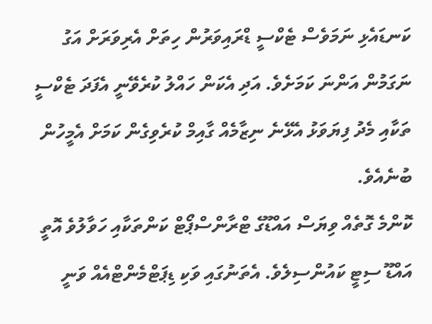ކަނޑައެޅި ނަމަވެސް ޓެކްސީ ޑްރައިވަރުން ހިތަށް އެރިވަރަށް އަގު ނަގަމުން އަންނަ ކަމަށެވެ. އަދި އެކަން ހައްލު ކުރެވޭނީ އެފަދަ ޓެކްސީ ތަކާއި މެދު ފިޔަވަޅު އެޅޭނެ ނިޒާމެއް ގާއިމް ކުރެވިގެން ކަމަށް އެމީހުން ބުނެއެވެ.
ކޮންމެ ގޮތެއް ވިޔަސް އައްޑޫގެ ޓްރާންސްޕޯޓް ކަންތަކާއި ހަވާލުވެ އޮތީ އައްޑޫ ސިޓީ ކައުންސިލެވެ. އެތަނުގައި ވަކި ޑިޕަޓްމެންޓްއެއް ވަނީ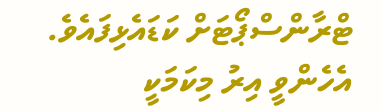ޓްރާންސްޕޯޓަށް ކަޑައެޅިފައެވެ. އެހެންވީ އިރު މިކަމަކީ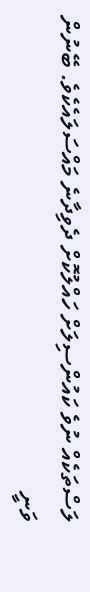ލަސްތަކެއް ނުވެ ކައުންސިލަށް ހައްލުކޮށް ދެވިދާނެ މައްސަލައެކެވެ. ބޭނުން ވަނީ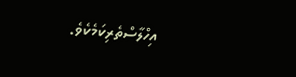އިހްލާސްތެރިކަމެކެވެ.